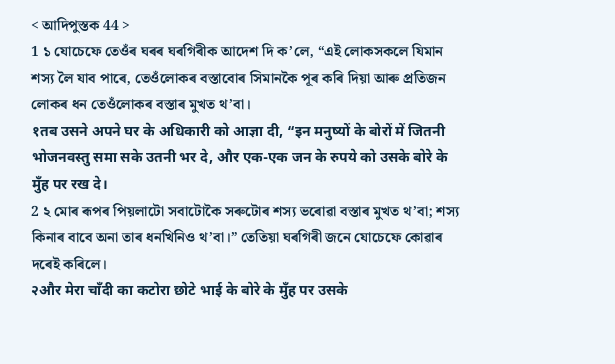< আদিপুস্তক 44 >
1 ১ যোচেফে তেওঁৰ ঘৰৰ ঘৰগিৰীক আদেশ দি ক’লে, “এই লোকসকলে যিমান শস্য লৈ যাব পাৰে, তেওঁলোকৰ বস্তাবোৰ সিমানকৈ পূৰ কৰি দিয়া আৰু প্ৰতিজন লোকৰ ধন তেওঁলোকৰ বস্তাৰ মুখত থ’বা।
१तब उसने अपने घर के अधिकारी को आज्ञा दी, “इन मनुष्यों के बोरों में जितनी भोजनवस्तु समा सके उतनी भर दे, और एक-एक जन के रुपये को उसके बोरे के मुँह पर रख दे।
2 ২ মোৰ ৰূপৰ পিয়লাটো সবাটোকৈ সৰুটোৰ শস্য ভৰোৱা বস্তাৰ মুখত থ’বা; শস্য কিনাৰ বাবে অনা তাৰ ধনখিনিও থ’বা।” তেতিয়া ঘৰগিৰী জনে যোচেফে কোৱাৰ দৰেই কৰিলে।
२और मेरा चाँदी का कटोरा छोटे भाई के बोरे के मुँह पर उसके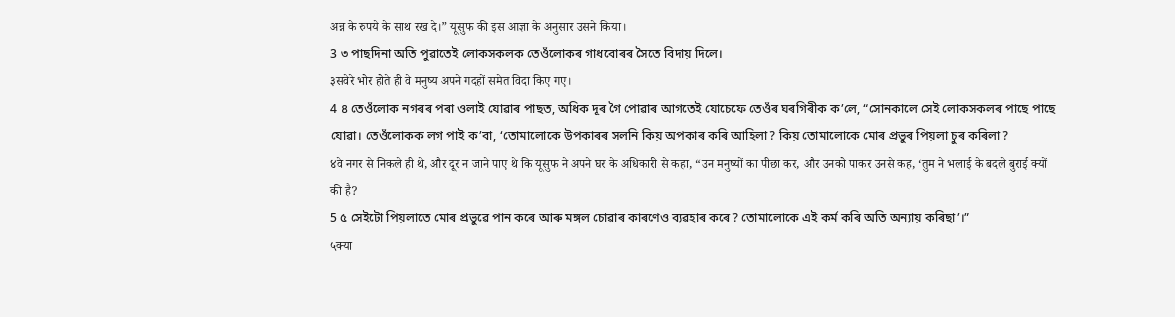अन्न के रुपये के साथ रख दे।” यूसुफ की इस आज्ञा के अनुसार उसने किया।
3 ৩ পাছদিনা অতি পুৱাতেই লোকসকলক তেওঁলোকৰ গাধবোৰৰ সৈতে বিদায় দিলে।
३सवेरे भोर होते ही वे मनुष्य अपने गदहों समेत विदा किए गए।
4 ৪ তেওঁলোক নগৰৰ পৰা ওলাই যোৱাৰ পাছত, অধিক দূৰ গৈ পোৱাৰ আগতেই যোচেফে তেওঁৰ ঘৰগিৰীক ক’লে, “সোনকালে সেই লোকসকলৰ পাছে পাছে যোৱা। তেওঁলোকক লগ পাই ক’বা, ‘তোমালোকে উপকাৰৰ সলনি কিয় অপকাৰ কৰি আহিলা? কিয় তোমালোকে মোৰ প্রভুৰ পিয়লা চুৰ কৰিলা?
४वे नगर से निकले ही थे, और दूर न जाने पाए थे कि यूसुफ ने अपने घर के अधिकारी से कहा, “उन मनुष्यों का पीछा कर, और उनको पाकर उनसे कह, ‘तुम ने भलाई के बदले बुराई क्यों की है?
5 ৫ সেইটো পিয়লাতে মোৰ প্ৰভুৱে পান কৰে আৰু মঙ্গল চোৱাৰ কাৰণেও ব্যৱহাৰ কৰে? তোমালোকে এই কৰ্ম কৰি অতি অন্যায় কৰিছা’।”
५क्या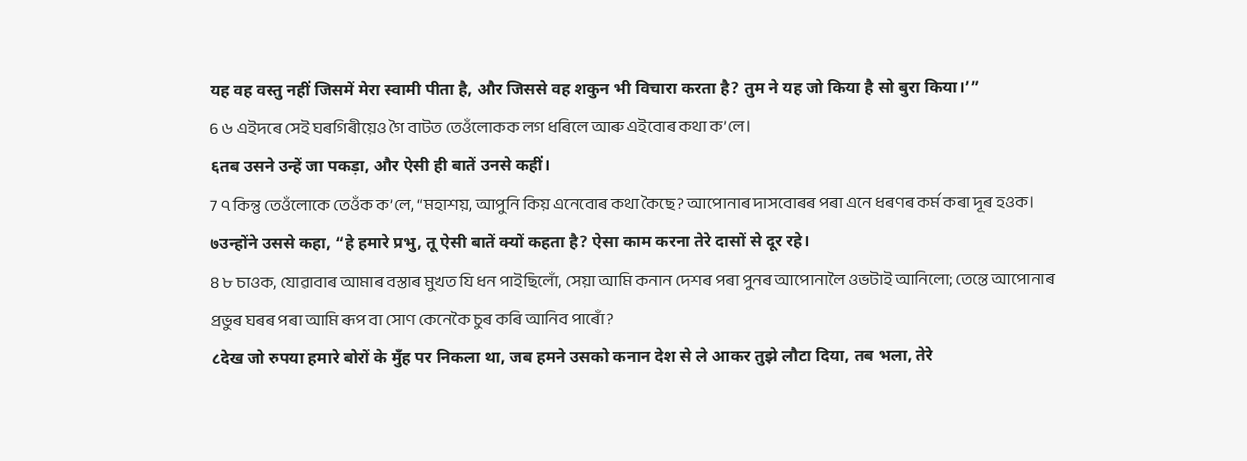यह वह वस्तु नहीं जिसमें मेरा स्वामी पीता है, और जिससे वह शकुन भी विचारा करता है? तुम ने यह जो किया है सो बुरा किया।’”
6 ৬ এইদৰে সেই ঘৰগিৰীয়েও গৈ বাটত তেওঁলোকক লগ ধৰিলে আৰু এইবোৰ কথা ক’লে।
६तब उसने उन्हें जा पकड़ा, और ऐसी ही बातें उनसे कहीं।
7 ৭ কিন্তু তেওঁলোকে তেওঁক ক’লে, “মহাশয়, আপুনি কিয় এনেবোৰ কথা কৈছে? আপোনাৰ দাসবোৰৰ পৰা এনে ধৰণৰ কৰ্ম কৰা দূৰ হওক।
७उन्होंने उससे कहा, “हे हमारे प्रभु, तू ऐसी बातें क्यों कहता है? ऐसा काम करना तेरे दासों से दूर रहे।
8 ৮ চাওক, যোৱাবাৰ আমাৰ বস্তাৰ মুখত যি ধন পাইছিলোঁ, সেয়া আমি কনান দেশৰ পৰা পুনৰ আপোনালৈ ওভটাই আনিলো; তেন্তে আপোনাৰ প্ৰভুৰ ঘৰৰ পৰা আমি ৰূপ বা সোণ কেনেকৈ চুৰ কৰি আনিব পাৰোঁ?
८देख जो रुपया हमारे बोरों के मुँह पर निकला था, जब हमने उसको कनान देश से ले आकर तुझे लौटा दिया, तब भला, तेरे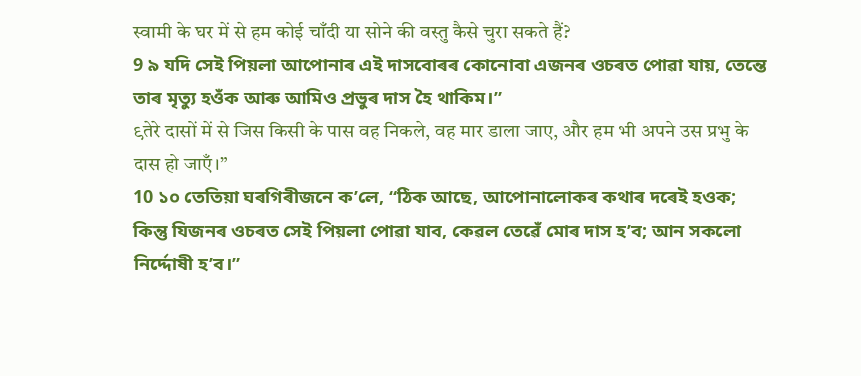स्वामी के घर में से हम कोई चाँदी या सोने की वस्तु कैसे चुरा सकते हैं?
9 ৯ যদি সেই পিয়লা আপোনাৰ এই দাসবোৰৰ কোনোবা এজনৰ ওচৰত পোৱা যায়, তেন্তে তাৰ মৃত্যু হওঁক আৰু আমিও প্ৰভুৰ দাস হৈ থাকিম।”
९तेरे दासों में से जिस किसी के पास वह निकले, वह मार डाला जाए, और हम भी अपने उस प्रभु के दास हो जाएँ।”
10 ১০ তেতিয়া ঘৰগিৰীজনে ক’লে, “ঠিক আছে, আপোনালোকৰ কথাৰ দৰেই হওক; কিন্তু যিজনৰ ওচৰত সেই পিয়লা পোৱা যাব, কেৱল তেৱেঁ মোৰ দাস হ’ব; আন সকলো নিৰ্দ্দোষী হ’ব।”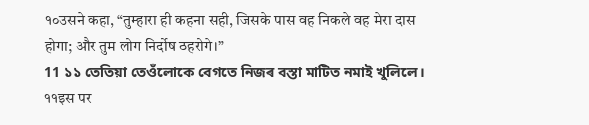१०उसने कहा, “तुम्हारा ही कहना सही, जिसके पास वह निकले वह मेरा दास होगा; और तुम लोग निर्दोष ठहरोगे।”
11 ১১ তেতিয়া তেওঁলোকে বেগতে নিজৰ বস্তা মাটিত নমাই খুলিলে।
११इस पर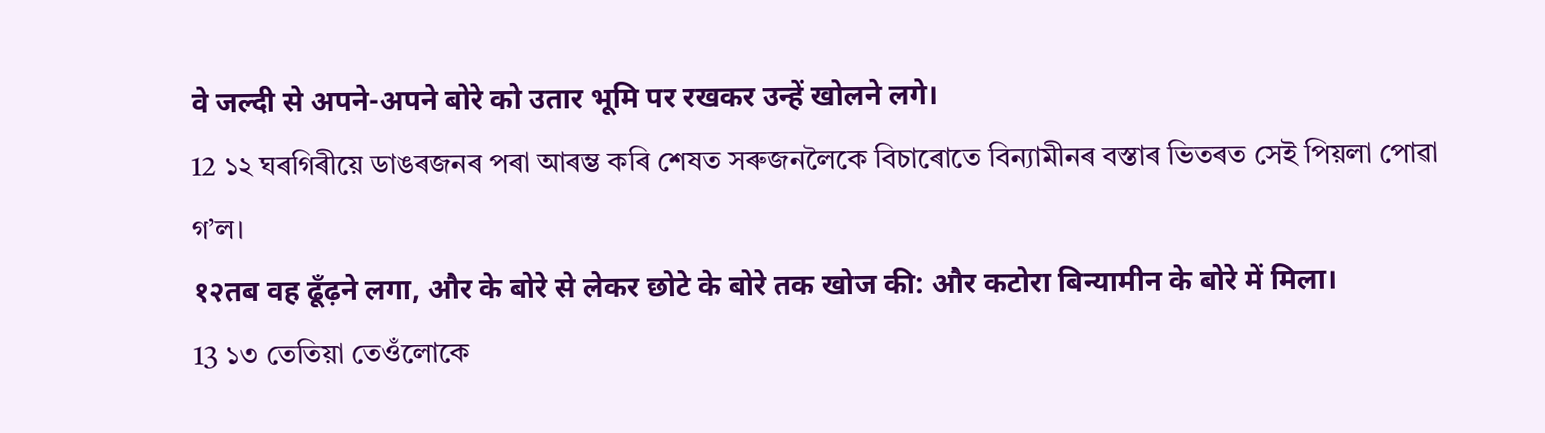वे जल्दी से अपने-अपने बोरे को उतार भूमि पर रखकर उन्हें खोलने लगे।
12 ১২ ঘৰগিৰীয়ে ডাঙৰজনৰ পৰা আৰম্ভ কৰি শেষত সৰুজনলৈকে বিচাৰোতে বিন্যামীনৰ বস্তাৰ ভিতৰত সেই পিয়লা পোৱা গ’ল।
१२तब वह ढूँढ़ने लगा, और के बोरे से लेकर छोटे के बोरे तक खोज की: और कटोरा बिन्यामीन के बोरे में मिला।
13 ১৩ তেতিয়া তেওঁলোকে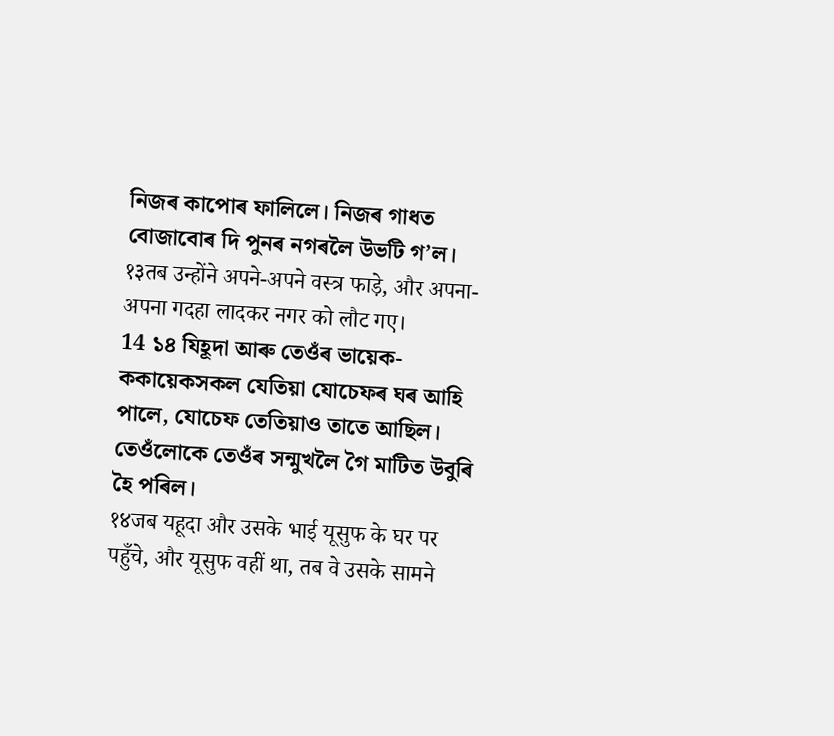নিজৰ কাপোৰ ফালিলে। নিজৰ গাধত বোজাবোৰ দি পুনৰ নগৰলৈ উভটি গ’ল।
१३तब उन्होंने अपने-अपने वस्त्र फाड़े, और अपना-अपना गदहा लादकर नगर को लौट गए।
14 ১৪ যিহূদা আৰু তেওঁৰ ভায়েক-ককায়েকসকল যেতিয়া যোচেফৰ ঘৰ আহি পালে, যোচেফ তেতিয়াও তাতে আছিল। তেওঁলোকে তেওঁৰ সন্মুখলৈ গৈ মাটিত উবুৰি হৈ পৰিল।
१४जब यहूदा और उसके भाई यूसुफ के घर पर पहुँचे, और यूसुफ वहीं था, तब वे उसके सामने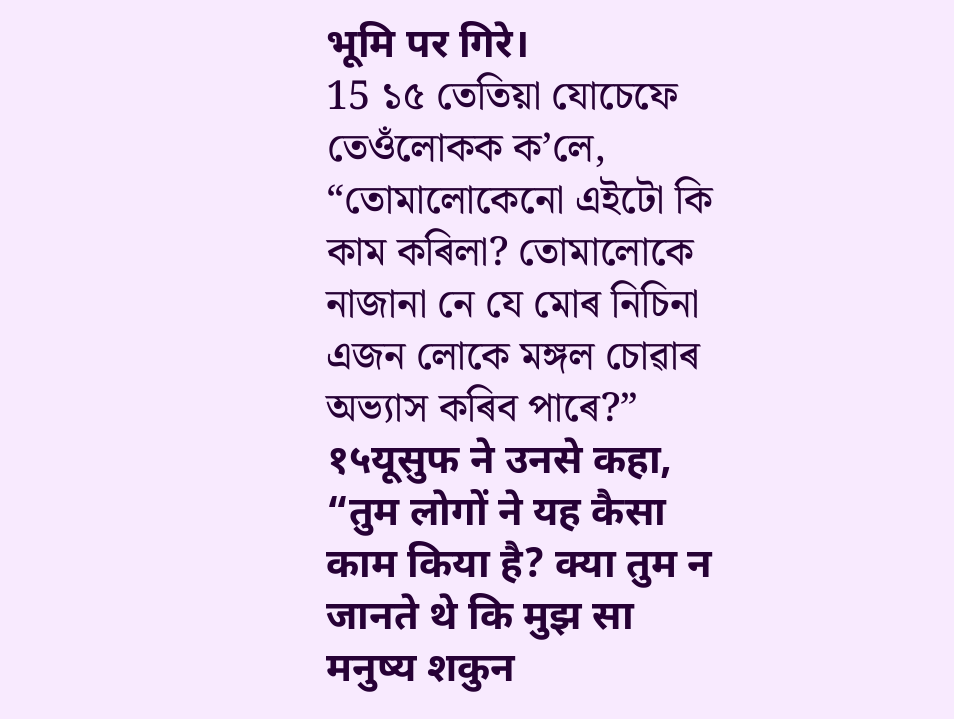भूमि पर गिरे।
15 ১৫ তেতিয়া যোচেফে তেওঁলোকক ক’লে, “তোমালোকেনো এইটো কি কাম কৰিলা? তোমালোকে নাজানা নে যে মোৰ নিচিনা এজন লোকে মঙ্গল চোৱাৰ অভ্যাস কৰিব পাৰে?”
१५यूसुफ ने उनसे कहा, “तुम लोगों ने यह कैसा काम किया है? क्या तुम न जानते थे कि मुझ सा मनुष्य शकुन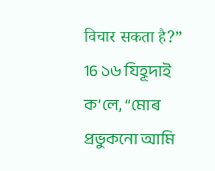विचार सकता है?”
16 ১৬ যিহূদাই ক’লে, “মোৰ প্ৰভুকনো আমি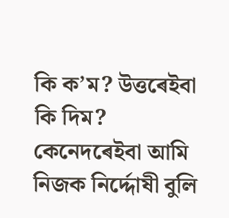কি ক’ম? উত্তৰেইবা কি দিম? কেনেদৰেইবা আমি নিজক নিৰ্দ্দোষী বুলি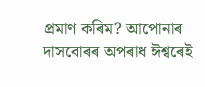প্রমাণ কৰিম? আপোনাৰ দাসবোৰৰ অপৰাধ ঈশ্বৰেই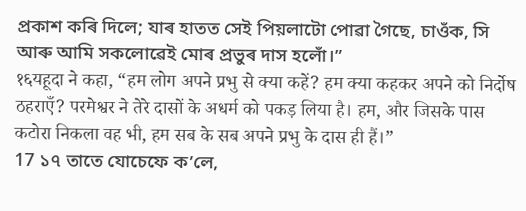প্ৰকাশ কৰি দিলে; যাৰ হাতত সেই পিয়লাটো পোৱা গৈছে, চাওঁক, সি আৰু আমি সকলোৱেই মোৰ প্ৰভুৰ দাস হলোঁ।”
१६यहूदा ने कहा, “हम लोग अपने प्रभु से क्या कहें? हम क्या कहकर अपने को निर्दोष ठहराएँ? परमेश्वर ने तेरे दासों के अधर्म को पकड़ लिया है। हम, और जिसके पास कटोरा निकला वह भी, हम सब के सब अपने प्रभु के दास ही हैं।”
17 ১৭ তাতে যোচেফে ক’লে,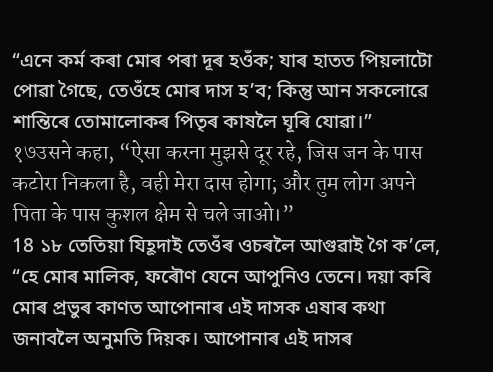“এনে কৰ্ম কৰা মোৰ পৰা দূৰ হওঁক; যাৰ হাতত পিয়লাটো পোৱা গৈছে, তেওঁহে মোৰ দাস হ’ব; কিন্তু আন সকলোৱে শান্তিৰে তোমালোকৰ পিতৃৰ কাষলৈ ঘূৰি যোৱা।”
१७उसने कहा, “ऐसा करना मुझसे दूर रहे, जिस जन के पास कटोरा निकला है, वही मेरा दास होगा; और तुम लोग अपने पिता के पास कुशल क्षेम से चले जाओ।”
18 ১৮ তেতিয়া যিহূদাই তেওঁৰ ওচৰলৈ আগুৱাই গৈ ক’লে, “হে মোৰ মালিক, ফৰৌণ যেনে আপুনিও তেনে। দয়া কৰি মোৰ প্ৰভুৰ কাণত আপোনাৰ এই দাসক এষাৰ কথা জনাবলৈ অনুমতি দিয়ক। আপোনাৰ এই দাসৰ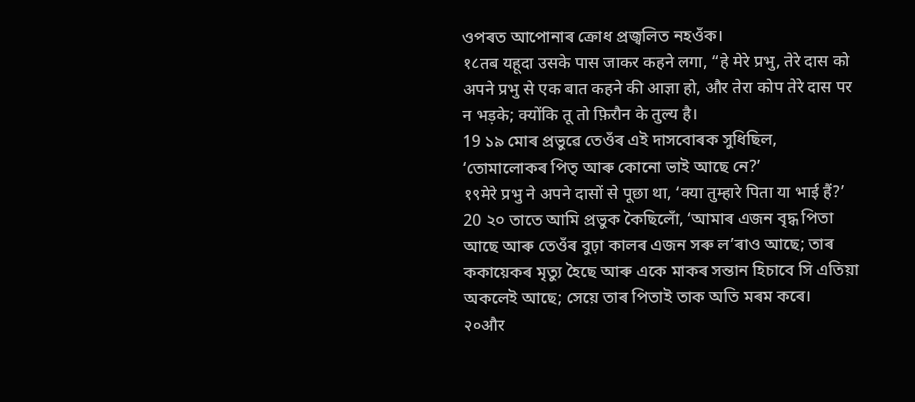ওপৰত আপোনাৰ ক্ৰোধ প্রজ্বলিত নহওঁক।
१८तब यहूदा उसके पास जाकर कहने लगा, “हे मेरे प्रभु, तेरे दास को अपने प्रभु से एक बात कहने की आज्ञा हो, और तेरा कोप तेरे दास पर न भड़के; क्योंकि तू तो फ़िरौन के तुल्य है।
19 ১৯ মোৰ প্ৰভুৱে তেওঁৰ এই দাসবোৰক সুধিছিল, ‘তোমালোকৰ পিতৃ আৰু কোনো ভাই আছে নে?’
१९मेरे प्रभु ने अपने दासों से पूछा था, ‘क्या तुम्हारे पिता या भाई हैं?’
20 ২০ তাতে আমি প্ৰভুক কৈছিলোঁ, ‘আমাৰ এজন বৃদ্ধ পিতা আছে আৰু তেওঁৰ বুঢ়া কালৰ এজন সৰু ল’ৰাও আছে; তাৰ ককায়েকৰ মৃত্যু হৈছে আৰু একে মাকৰ সন্তান হিচাবে সি এতিয়া অকলেই আছে; সেয়ে তাৰ পিতাই তাক অতি মৰম কৰে।
२०और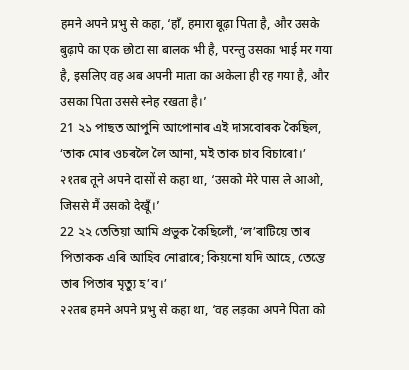हमने अपने प्रभु से कहा, ‘हाँ, हमारा बूढ़ा पिता है, और उसके बुढ़ापे का एक छोटा सा बालक भी है, परन्तु उसका भाई मर गया है, इसलिए वह अब अपनी माता का अकेला ही रह गया है, और उसका पिता उससे स्नेह रखता है।’
21 ২১ পাছত আপুনি আপোনাৰ এই দাসবোৰক কৈছিল, ‘তাক মোৰ ওচৰলৈ লৈ আনা, মই তাক চাব বিচাৰো।’
२१तब तूने अपने दासों से कहा था, ‘उसको मेरे पास ले आओ, जिससे मैं उसको देखूँ।’
22 ২২ তেতিয়া আমি প্ৰভুক কৈছিলোঁ, ‘ল’ৰাটিয়ে তাৰ পিতাকক এৰি আহিব নোৱাৰে; কিয়নো যদি আহে, তেন্তে তাৰ পিতাৰ মৃত্যু হ’ব।’
२२तब हमने अपने प्रभु से कहा था, ‘वह लड़का अपने पिता को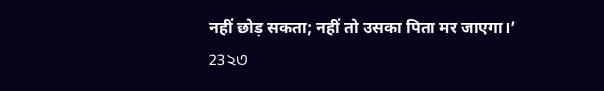नहीं छोड़ सकता; नहीं तो उसका पिता मर जाएगा।’
23 ২৩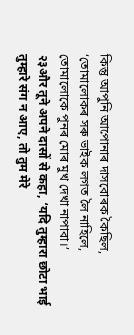কিন্তু আপুনি আপোনাৰ দাসবোৰক কৈছিল, ‘তোমালোকৰ সৰু ভাইক লগত লৈ নাহিলে, তোমালোকে পুনৰ মোৰ মুখ দেখা নাপাবা।’
२३और तूने अपने दासों से कहा, ‘यदि तुम्हारा छोटा भाई तुम्हारे संग न आए, तो तुम मेरे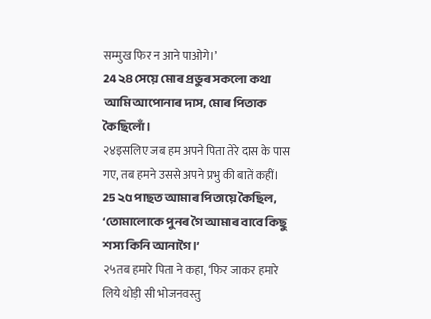सम्मुख फिर न आने पाओगे।’
24 ২৪ সেয়ে মোৰ প্ৰভুৰ সকলো কথা আমি আপোনাৰ দাস, মোৰ পিতাক কৈছিলোঁ।
२४इसलिए जब हम अपने पिता तेरे दास के पास गए, तब हमने उससे अपने प्रभु की बातें कहीं।
25 ২৫ পাছত আমাৰ পিতায়ে কৈছিল, ‘তোমালোকে পুনৰ গৈ আমাৰ বাবে কিছু শস্য কিনি আনাগৈ।’
२५तब हमारे पिता ने कहा, ‘फिर जाकर हमारे लिये थोड़ी सी भोजनवस्तु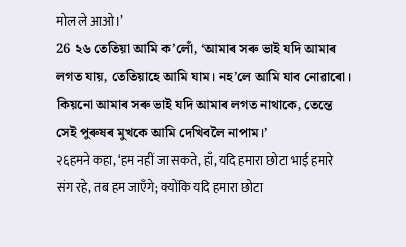मोल ले आओ।’
26 ২৬ তেতিয়া আমি ক’লোঁ, ‘আমাৰ সৰু ভাই যদি আমাৰ লগত যায়, তেতিয়াহে আমি যাম। নহ’লে আমি যাব নোৱাৰো। কিয়নো আমাৰ সৰু ভাই যদি আমাৰ লগত নাথাকে, তেন্তে সেই পুৰুষৰ মুখকে আমি দেখিবলৈ নাপাম।’
२६हमने कहा, ‘हम नहीं जा सकते, हाँ, यदि हमारा छोटा भाई हमारे संग रहे, तब हम जाएँगे; क्योंकि यदि हमारा छोटा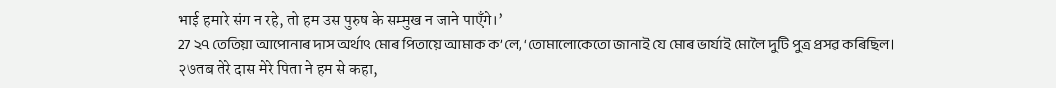भाई हमारे संग न रहे, तो हम उस पुरुष के सम्मुख न जाने पाएँगे।’
27 ২৭ তেতিয়া আপোনাৰ দাস অর্থাৎ মোৰ পিতায়ে আমাক ক’লে, ‘তোমালোকেতো জানাই যে মোৰ ভাৰ্যাই মোলৈ দুটি পুত্ৰ প্ৰসৱ কৰিছিল।
२७तब तेरे दास मेरे पिता ने हम से कहा,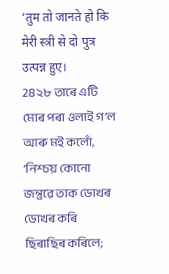‘तुम तो जानते हो कि मेरी स्त्री से दो पुत्र उत्पन्न हुए।
28 ২৮ তাৰে এটি মোৰ পৰা ওলাই গ’ল আৰু মই কলোঁ, ‘নিশ্চয় কোনো জন্তুৱে তাক ডোখৰ ডোখৰ কৰি ছিৰাছিৰ কৰিলে;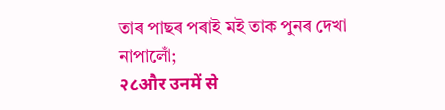তাৰ পাছৰ পৰাই মই তাক পুনৰ দেখা নাপালোঁ;
२८और उनमें से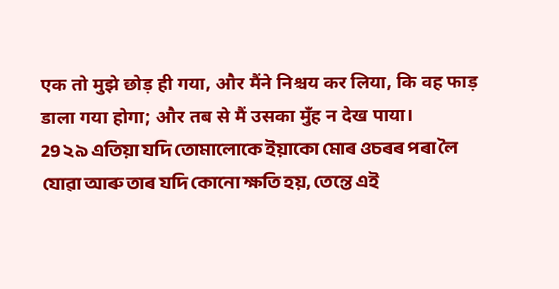एक तो मुझे छोड़ ही गया, और मैंने निश्चय कर लिया, कि वह फाड़ डाला गया होगा; और तब से मैं उसका मुँह न देख पाया।
29 ২৯ এতিয়া যদি তোমালোকে ইয়াকো মোৰ ওচৰৰ পৰা লৈ যোৱা আৰু তাৰ যদি কোনো ক্ষতি হয়, তেন্তে এই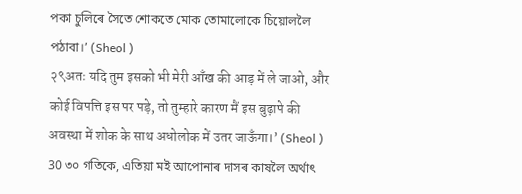পকা চুলিৰে সৈতে শোকতে মোক তোমালোকে চিয়োললৈ পঠাবা।’ (Sheol )
२९अतः यदि तुम इसको भी मेरी आँख की आड़ में ले जाओ, और कोई विपत्ति इस पर पड़े, तो तुम्हारे कारण मैं इस बुढ़ापे की अवस्था में शोक के साथ अधोलोक में उतर जाऊँगा।’ (Sheol )
30 ৩০ গতিকে, এতিয়া মই আপোনাৰ দাসৰ কাষলৈ অর্থাৎ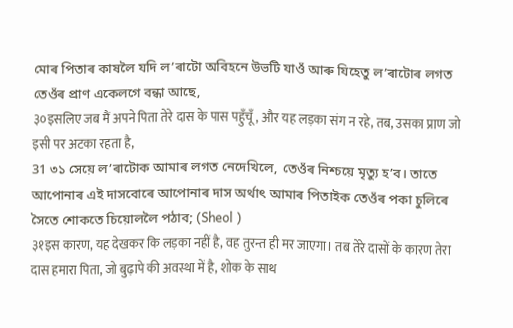মোৰ পিতাৰ কাষলৈ যদি ল’ৰাটো অবিহনে উভটি যাওঁ আৰু যিহেতু ল’ৰাটোৰ লগত তেওঁৰ প্রাণ একেলগে বন্ধা আছে,
३०इसलिए जब मैं अपने पिता तेरे दास के पास पहुँचूँ, और यह लड़का संग न रहे, तब, उसका प्राण जो इसी पर अटका रहता है,
31 ৩১ সেয়ে ল’ৰাটোক আমাৰ লগত নেদেখিলে, তেওঁৰ নিশ্চয়ে মৃত্যু হ’ব। তাতে আপোনাৰ এই দাসবোৰে আপোনাৰ দাস অর্থাৎ আমাৰ পিতাইক তেওঁৰ পকা চুলিৰে সৈতে শোকতে চিয়োললৈ পঠাব; (Sheol )
३१इस कारण, यह देखकर कि लड़का नहीं है, वह तुरन्त ही मर जाएगा। तब तेरे दासों के कारण तेरा दास हमारा पिता, जो बुढ़ापे की अवस्था में है, शोक के साथ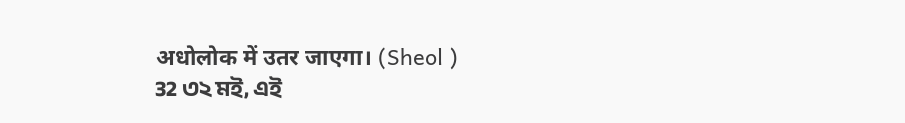अधोलोक में उतर जाएगा। (Sheol )
32 ৩২ মই, এই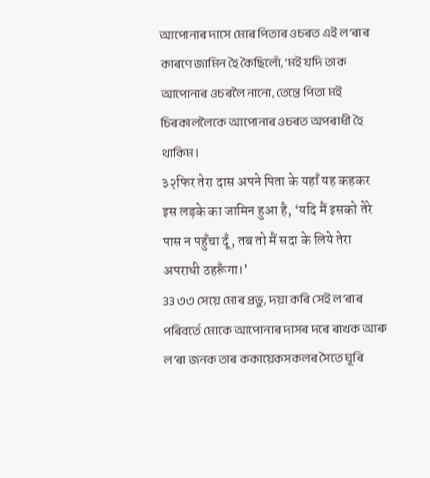আপোনাৰ দাসে মোৰ পিতাৰ ওচৰত এই ল’ৰাৰ কাৰণে জামিন হৈ কৈছিলোঁ, ‘মই যদি তাক আপোনাৰ ওচৰলৈ নানো, তেন্তে পিতা মই চিৰকাললৈকে আপোনাৰ ওচৰত অপৰাধী হৈ থাকিম।
३२फिर तेरा दास अपने पिता के यहाँ यह कहकर इस लड़के का जामिन हुआ है, ‘यदि मैं इसको तेरे पास न पहुँचा दूँ, तब तो मैं सदा के लिये तेरा अपराधी ठहरूँगा।’
33 ৩৩ সেয়ে মোৰ প্ৰভু, দয়া কৰি সেই ল’ৰাৰ পৰিবর্তে মোকে আপোনাৰ দাসৰ দৰে ৰাখক আৰু ল’ৰা জনক তাৰ ককায়েকসকলৰ সৈতে ঘূৰি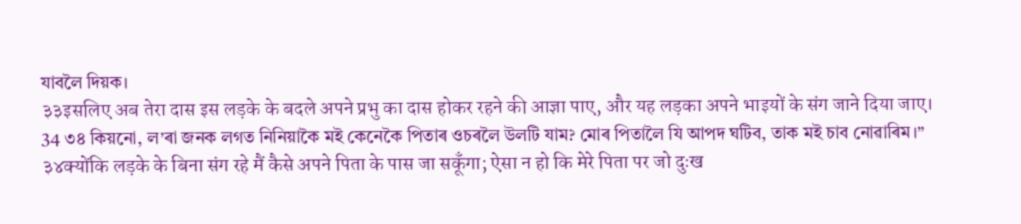যাবলৈ দিয়ক।
३३इसलिए अब तेरा दास इस लड़के के बदले अपने प्रभु का दास होकर रहने की आज्ञा पाए, और यह लड़का अपने भाइयों के संग जाने दिया जाए।
34 ৩৪ কিয়নো, ল’ৰা জনক লগত নিনিয়াকৈ মই কেনেকৈ পিতাৰ ওচৰলৈ উলটি যাম? মোৰ পিতালৈ যি আপদ ঘটিব, তাক মই চাব নোৱাৰিম।”
३४क्योंकि लड़के के बिना संग रहे मैं कैसे अपने पिता के पास जा सकूँगा; ऐसा न हो कि मेरे पिता पर जो दुःख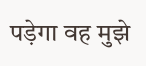पड़ेगा वह मुझे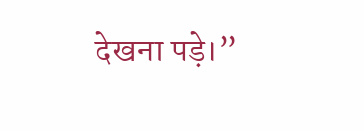देखना पड़े।”